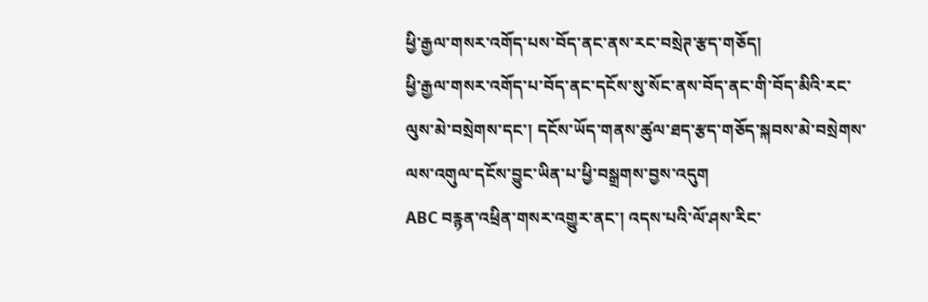ཕྱི་རྒྱལ་གསར་འགོད་པས་བོད་ནང་ནས་རང་བསྲེཊ་རྩད་གཅོད།
ཕྱི་རྒྱལ་གསར་འགོད་པ་བོད་ནང་དངོས་སུ་སོང་ནས་བོད་ནང་གི་བོད་མིའི་རང་ལུས་མེ་བསྲེགས་དང་། དངོས་ཡོད་གནས་ཚུལ་ཐད་རྩད་གཅོད་སྐབས་མེ་བསྲེགས་ལས་འགུལ་དངོས་བྱུང་ཡིན་པ་ཕྱི་བསྒྲགས་བྱས་འདུག
ABC བརྙན་འཕྲིན་གསར་འགྱུར་ནང་། འདས་པའི་ལོ་ཤས་རིང་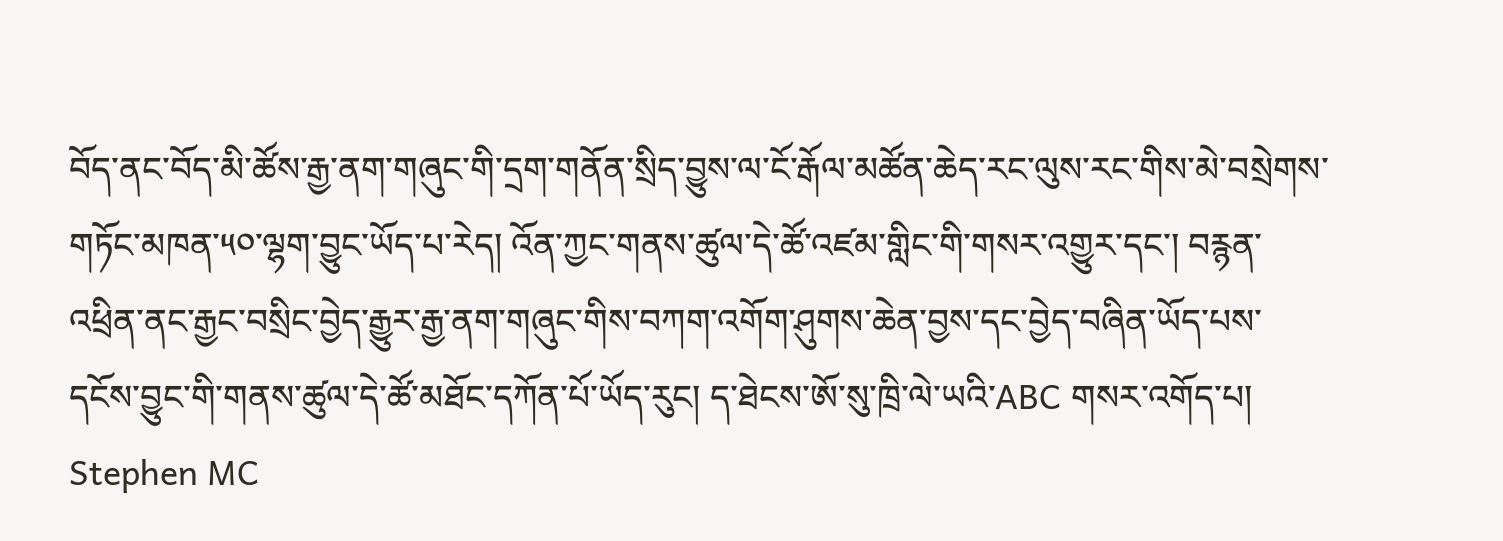བོད་ནང་བོད་མི་ཚོས་རྒྱ་ནག་གཞུང་གི་དྲག་གནོན་སྲིད་བྱུས་ལ་ངོ་རྒོལ་མཚོན་ཆེད་རང་ལུས་རང་གིས་མེ་བསྲེགས་གཏོང་མཁན་༥༠་ལྷག་བྱུང་ཡོད་པ་རེད། འོན་ཀྱང་གནས་ཚུལ་དེ་ཚོ་འཛམ་གླིང་གི་གསར་འགྱུར་དང་། བརྙན་འཕྲིན་ནང་རྒྱང་བསྲིང་བྱེད་རྒྱུར་རྒྱ་ནག་གཞུང་གིས་བཀག་འགོག་ཤུགས་ཆེན་བྱས་དང་བྱེད་བཞིན་ཡོད་པས་དངོས་བྱུང་གི་གནས་ཚུལ་དེ་ཚོ་མཐོང་དཀོན་པོ་ཡོད་རུང། ད་ཐེངས་ཨོ་སུ་ཁྲི་ལེ་ཡའི་ABC གསར་འགོད་པ། Stephen MC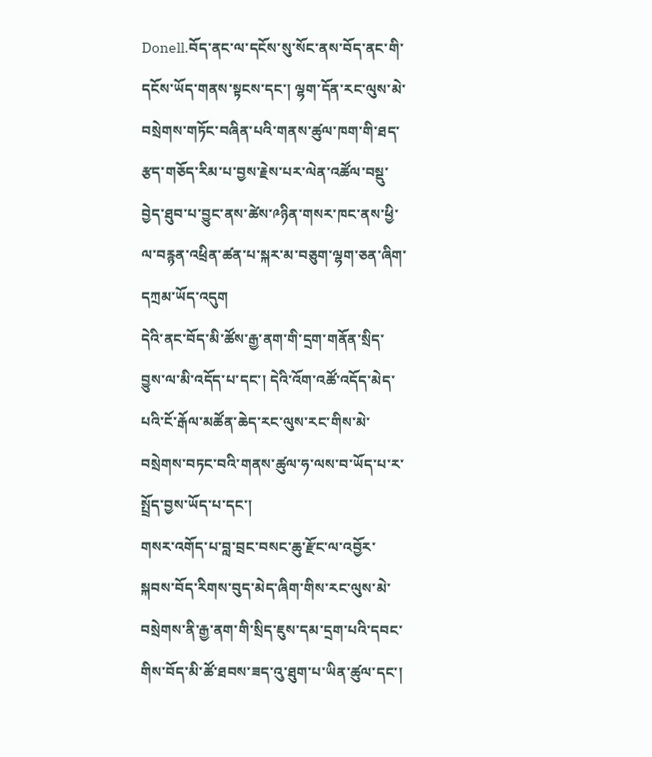Donell.བོད་ནང་ལ་དངོས་སུ་སོང་ནས་བོད་ནང་གི་དངོས་ཡོད་གནས་སྟངས་དང་། ལྷག་དོན་རང་ལུས་མེ་བསྲེགས་གཏོང་བཞིན་པའི་གནས་ཚུལ་ཁག་གི་ཐད་རྩད་གཅོད་རིམ་པ་བྱས་རྗེས་པར་ལེན་འཚོལ་བསྡུ་བྱེད་ཐུབ་པ་བྱུང་ནས་ཚེས་༩ཉིན་གསར་ཁང་ནས་ཕྱི་ལ་བརྙན་འཕྲིན་ཚན་པ་སྐར་མ་བཅུག་ལྷག་ཅན་ཞིག་དཀྲམ་ཡོད་འདུག
དེའི་ནང་བོད་མི་ཚོས་རྒྱ་ནག་གི་དྲག་གནོན་སྲིད་བྱུས་ལ་མི་འདོད་པ་དང་། དེའི་འོག་འཚོ་འདོད་མེད་པའི་ངོ་རྒོལ་མཚོན་ཆེད་རང་ལུས་རང་གིས་མེ་བསྲེགས་བཏང་བའི་གནས་ཚུལ་ཧ་ལས་བ་ཡོད་པ་ར་སྤྲོད་བྱས་ཡོད་པ་དང་།
གསར་འགོད་པ་བླ་བྲང་བསང་ཆུ་རྫོང་ལ་འབྱོར་སྐབས་བོད་རིགས་བུད་མེད་ཞིག་གིས་རང་ལུས་མེ་བསྲེགས་ནི་རྒྱ་ནག་གི་སྲིད་ཇུས་དམ་དྲག་པའི་དབང་གིས་བོད་མི་ཚོ་ཐབས་ཟད་འུ་ཐུག་པ་ཡིན་ཚུལ་དང་།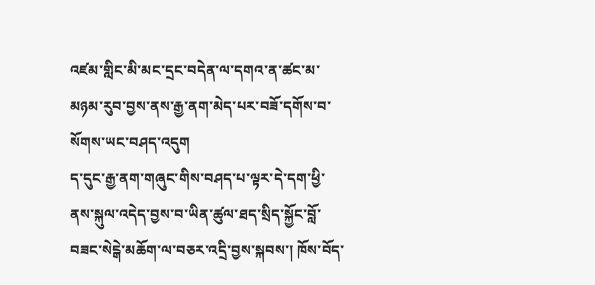འཛམ་གླིང་མི་མང་དྲང་བདེན་ལ་དགའ་ན་ཚང་མ་མཉམ་རུབ་བྱས་ནས་རྒྱ་ནག་མེད་པར་བཟོ་དགོས་བ་སོགས་ཡང་བཤད་འདུག
ད་དུང་རྒྱ་ནག་གཞུང་གིས་བཤད་པ་ལྟར་དེ་དག་ཕྱི་ནས་སྐུལ་འདེད་བྱས་བ་ཡིན་ཚུལ་ཐད་སྲིད་སྐྱོང་བློ་བཟང་སེངྒེ་མཆོག་ལ་བཅར་འདྲི་བྱས་སྐབས་། ཁོས་བོད་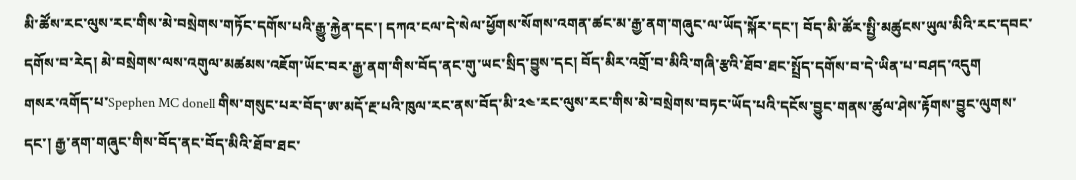མི་ཚོས་རང་ལུས་རང་གིས་མེ་བསྲེགས་གཏོང་དགོས་པའི་རྒྱུ་རྐྱེན་དང་། དཀའ་ངལ་དེ་སེལ་ཕྱོགས་སོགས་འགན་ཚང་མ་རྒྱ་ནག་གཞུང་ལ་ཡོད་སྐོར་དང་། བོད་མི་ཚོར་སྤྱི་མཚུངས་ཡུལ་མིའི་རང་དབང་དགོས་བ་རེད། མེ་བསྲེགས་ལས་འགུལ་མཚམས་འཇོག་ཡོང་བར་རྒྱ་ནག་གིས་བོད་ནང་གུ་ཡང་སྲིད་བྱུས་དང། བོད་མིར་འགྲོ་བ་མིའི་གཞི་རྩའི་ཐོབ་ཐང་སྤྲོད་དགོས་བ་དེ་ཡིན་པ་བཤད་འདུག
གསར་འགོད་པ་Spephen MC donell གིས་གསུང་པར་བོད་ཨ་མདོ་རྔ་པའི་ཁུལ་རང་ནས་བོད་མི་༢༤་རང་ལུས་རང་གིས་མེ་བསྲེགས་བཏང་ཡོད་པའི་དངོས་བྱུང་གནས་ཚུལ་ཤེས་རྟོགས་བྱུང་ལུགས་དང་། རྒྱ་ནག་གཞུང་གིས་བོད་ནང་བོད་མིའི་ཐོབ་ཐང་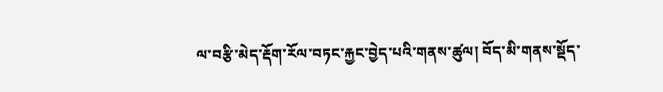ལ་བརྩི་མེད་རྡོག་རོལ་བཏང་རྐྱང་བྱེད་པའི་གནས་ཚུལ། བོད་མི་གནས་སྡོད་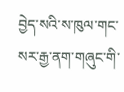བྱེད་སའི་ས་ཁུལ་གང་སར་རྒྱ་ནག་གཞུང་གི་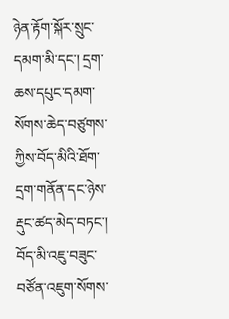ཉེན་རྟོག་སྐོར་སྲུང་དམག་མི་དང་། དྲག་ཆས་དཔུང་དམག་སོགས་ཆེད་བཙུགས་ཀྱིས་བོད་མིའི་ཐོག་དྲག་གནོན་དང་ཉེས་རྡུང་ཚད་མེད་བཏང་། བོད་མི་འཇུ་བཟུང་བཙོན་འཇུག་སོགས་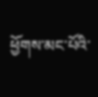ཕྱོགས་མང་པོའི་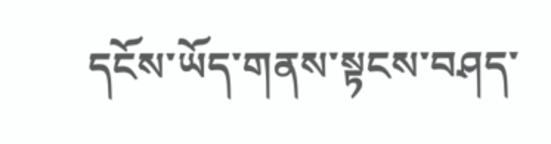དངོས་ཡོད་གནས་སྟངས་བཤད་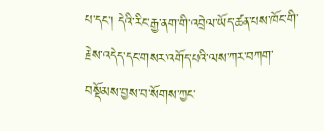པ་དང་། དེའི་རིང་རྒྱ་ནག་གི་འབྲེལ་ཡོད་ཚན་པས་ཁོང་གི་རྗེས་འདེད་དང་གསར་འགོད་པའི་ལས་ཀར་བཀག་བསྡོམས་བྱས་བ་སོགས་ཀྱང་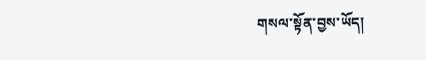གསལ་སྟོན་བྱས་ཡོད།